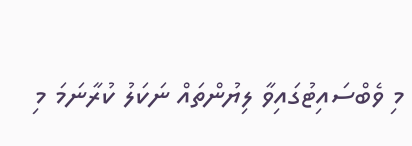މި ވެބްސައިޓުގައިވާ ލިޔުންތައް ނަކަލު ކުރާނަމަ މި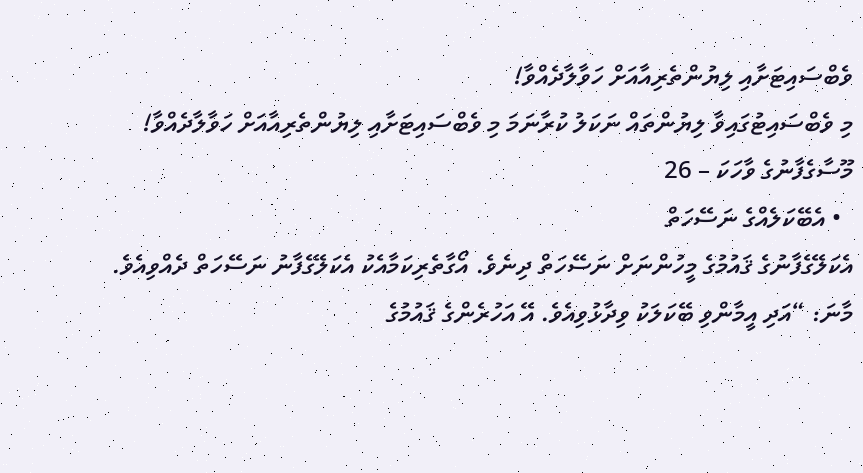ވެބްސައިޓަށާއި ލިޔުންތެރިއާއަށް ހަވާލާދެއްވާ!
މި ވެބްސައިޓުގައިވާ ލިޔުންތައް ނަކަލު ކުރާނަމަ މި ވެބްސައިޓަށާއި ލިޔުންތެރިއާއަށް ހަވާލާދެއްވާ!
މޫސާގެފާނުގެ ވާހަކަ – 26
  • އެބޭކަލެއްގެ ނަސޭހަތް
އެކަލޭގެފާނުގެ ޤައުމުގެ މީހުންނަށް ނަސޭހަތް ދިނެވެ. އޯގާތެރިކަމާއެކު އެކަލޭގެފާނު ނަސޭހަތް ދެއްވިއެވެ.
މާނަ: “އަދި އީމާންވި ބޭކަލަކު ވިދާޅުވިއެވެ. އޭ އަހުރެންގެ ޤައުމުގެ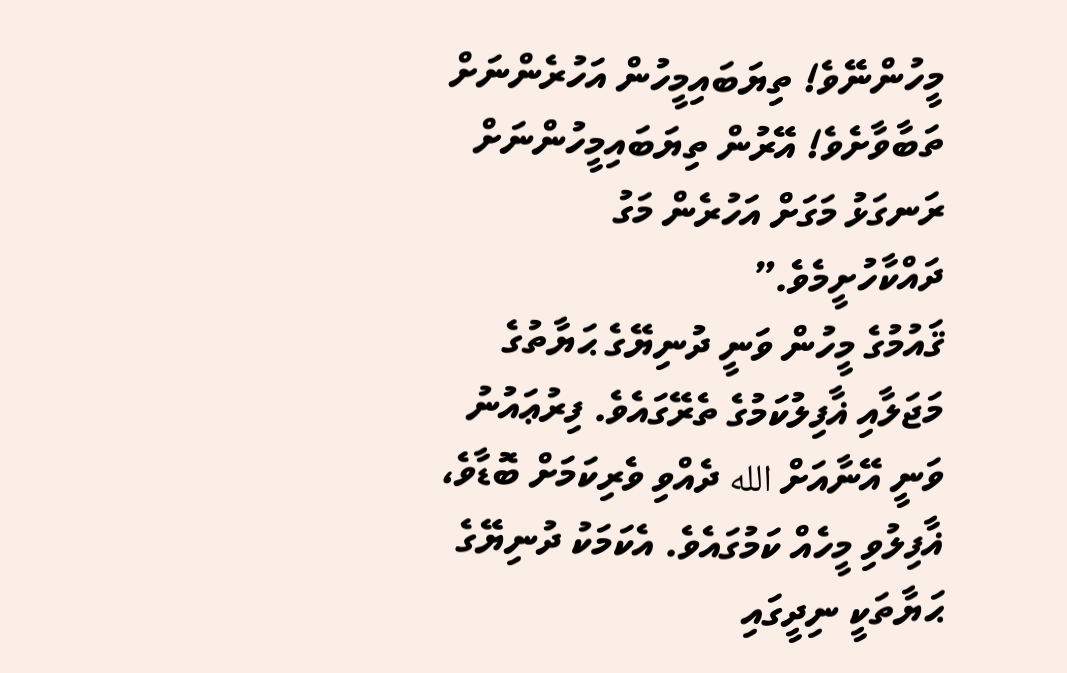މީހުންނޭވެ! ތިޔަބައިމީހުން އަހުރެންނަށް ތަބާވާށެވެ! އޭރުން ތިޔަބައިމީހުންނަށް ރަނގަޅު މަގަށް އަހުރެން މަގު ދައްކާހުށީމެވެ.”
ޤައުމުގެ މީހުން ވަނީ ދުނިޔޭގެ ޙަޔާތުގެ މަޖަލާއި ޣާފިލުކަމުގެ ތެރޭގައެވެ. ފިރުޢައުނު ވަނީ އޭނާއަށް الله ދެއްވި ވެރިކަމަށް ބޮޑާވެ، ޣާފިލުވި މީހެއް ކަމުގައެވެ. އެކަމަކު ދުނިޔޭގެ ޙަޔާތަކީ ނިދީގައި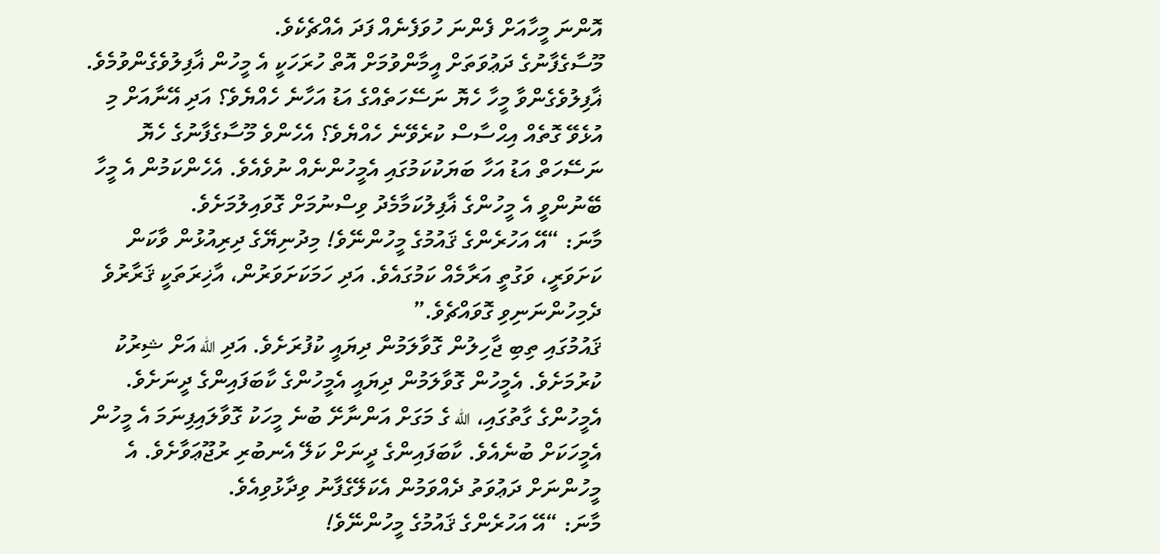އޮންނަ މީހާއަށް ފެންނަ ހުވަފެނެއް ފަދަ އެއްޗެކެވެ.
މޫސާގެފާނުގެ ދަޢުވަތަށް އީމާންވުމަށް އޮތް ހުރަހަކީ އެ މީހުން ޣާފިލުވެގެންވުމެވެ. ޣާފިލުވެގެންވާ މީހާ ހެޔޮ ނަސޭހަތެއްގެ އަޑު އަހާނެ ހެއްޔެވެ؟ އަދި އޭނާއަށް މި އުޅެވޭ ގޮތެއް އިޙްސާސް ކުރެވޭނެ ހެއްޔެވެ؟ އެހެންވެ މޫސާގެފާނުގެ ހެޔޮ ނަސޭހަތް އަޑު އަހާ ބަޔަކުކަމުގައި އެމީހުންނެއް ނުވެއެވެ. އެހެންކަމުން އެ މީހާ ބޭނުންވީ އެ މީހުންގެ ޣާފިލުކަމާމެދު ވިސްނުމަށް ގޮވައިލުމަށެވެ.
މާނަ: “އޭ އަހުރެންގެ ޤައުމުގެ މީހުންނޭވެ! މިދުނިޔޭގެ ދިރިއުޅުން ވާކަން ކަށަވަރީ، ވަގުތީ އަރާމެއް ކަމުގައެވެ. އަދި ހަމަކަށަވަރުން، އާޚިރަތަކީ ޤަރާރުވެ ދެމިހުންނަނިވި ގޮވައްޗެވެ.”
ޤައުމުގައި ތިބި ޖާހިލުން ގޮވާލަމުން ދިޔައީ ކުފުރަށެވެ. އަދި الله އަށް ޝިރުކު ކުރުމަށެވެ. އެމީހުން ގޮވާލަމުން ދިޔައީ އެމީހުންގެ ކާބަފައިންގެ ދީނަށެވެ. އެމީހުންގެ ގާތުގައި، الله ގެ މަގަށް އަންނާށޭ ބުނެ މީހަކު ގޮވާލައިފިނަމަ އެ މީހުން އެމީހަކަށް ބުނެއެވެ. ކާބަފައިންގެ ދީނަށް ކަލޭ އެނބުރި ރުޖޫޢަވާށެވެ. އެ މީހުންނަށް ދަޢުވަތު ދެއްވަމުން އެކަލޭގެފާނު ވިދާޅުވިއެވެ.
މާނަ: “އޭ އަހުރެންގެ ޤައުމުގެ މީހުންނޭވެ!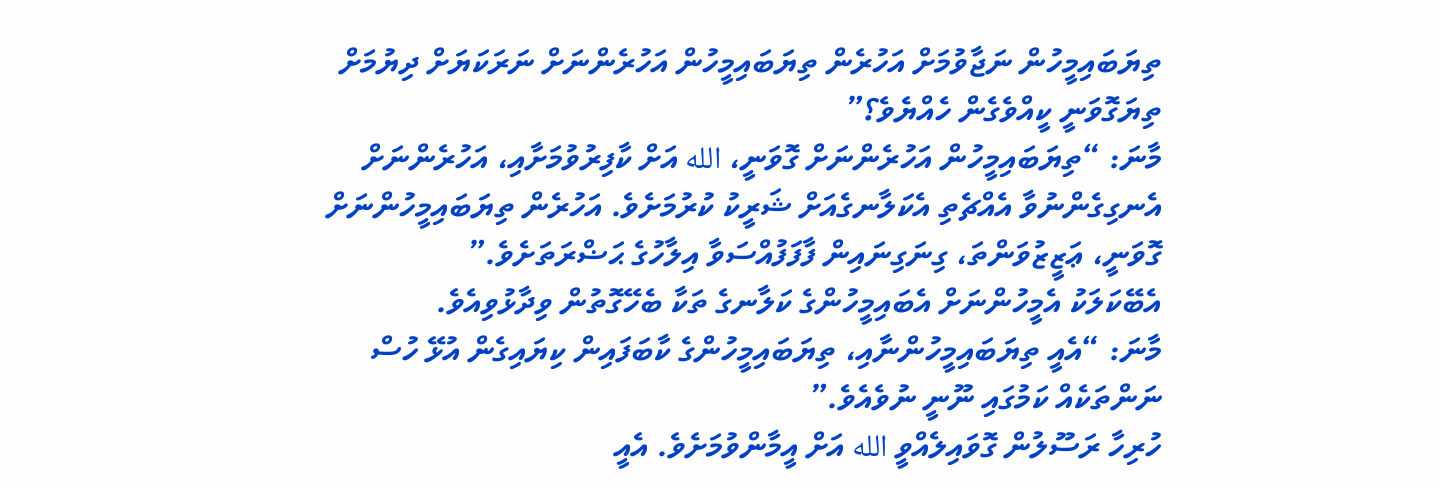ތިޔަބައިމީހުން ނަޖާވުމަށް އަހުރެން ތިޔަބައިމީހުން އަހުރެންނަށް ނަރަކަޔަށް ދިޔުމަށް ތިޔަގޮވަނީ ކީއްވެގެން ހެއްޔެވެ؟”
މާނަ: “ތިޔަބައިމީހުން އަހުރެންނަށް ގޮވަނީ، الله އަށް ކާފިރުވުމަށާއި، އަހުރެންނަށް އެނގިގެންނުވާ އެއްޗެތި އެކަލާނގެއަށް ޝަރީކު ކުރުމަށެވެ. އަހުރެން ތިޔަބައިމީހުންނަށް ގޮވަނީ، ޢަޒީޒުވަންތަ، ގިނަގިނައިން ފާފަފުއްސަވާ އިލާހުގެ ޙަޟްރަތަށެވެ.”
އެބޭކަލަކު އެމީހުންނަށް އެބައިމީހުންގެ ކަލާނގެ ތަކާ ބެހޭގޮތުން ވިދާޅުވިއެވެ.
މާނަ: “އެއީ ތިޔަބައިމީހުންނާއި، ތިޔަބައިމީހުންގެ ކާބަފައިން ކިޔައިގެން އުޅޭ ހުސް ނަންތަކެއް ކަމުގައި ނޫނީ ނުވެއެވެ.”
ހުރިހާ ރަސޫލުން ގޮވައިލެއްވީ الله އަށް އީމާންވުމަށެވެ. އެއީ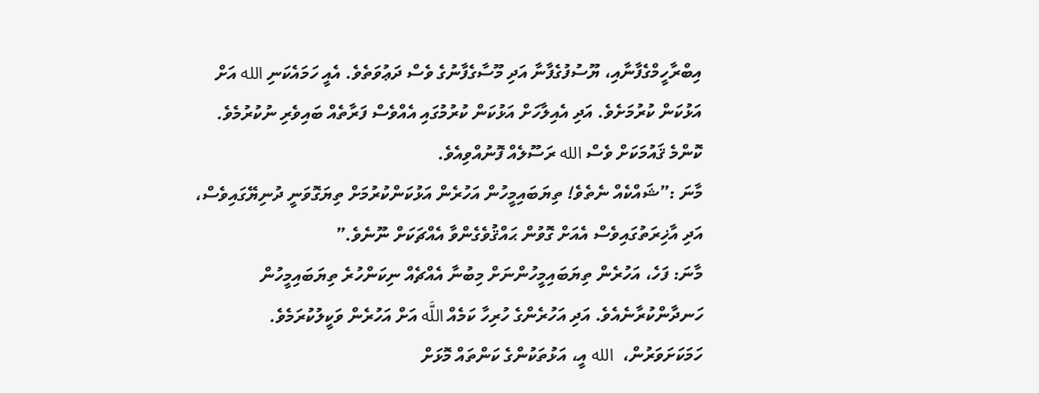އިބްރާހީމްގެފާނާއި، ޔޫސުފުގެފާނާ އަދި މޫސާގެފާނުގެ ވެސް ދަޢުވަތެވެ. އެއީ ހަމައެކަނި الله އަށް އަޅުކަން ކުރުމަށެވެ. އަދި އެއިލާހަށް އަޅުކަން ކުރުމުގައި އެއްވެސް ފަރާތެއް ބައިވެރި ނުކުރުމެވެ. ކޮންމެ ޤައުމަކަށް ވެސް الله ރަސޫލެއް ފޮނުއްވިއެވެ.
މާނަ :”ޝައްކެއް ނެތެވެ! ތިޔަބައިމީހުން އަހުރެން އަޅުކަންކުރުމަށް ތިޔަގޮވަނީ ދުނިޔޭގައިވެސް، އަދި އާޚިރަތުގައިވެސް އެއަށް ގޮވުން ޙައްޤުވެގެންވާ އެއްޗަކަށް ނޫނެވެ.”
މާނަ: ފަހެ، އަހުރެން ތިޔަބައިމީހުންނަށް މިބުނާ އެއްޗެއް ނިކަންހުރެ ތިޔަބައިމީހުން ހަނދާންކުރާނެއެވެ. އަދި އަހުރެންގެ ހުރިހާ ކަމެއް اللَّه އަށް އަހުރެން ވަކީލުކުރަމެވެ. ހަމަކަށަވަރުން،  الله އީ، އަޅުތަކުންގެ ކަންތައް މޮޅަށް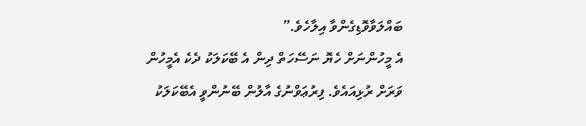ބައްލަވާވޮޑިގެންވާ އިލާހެވެ.”
އެ މީހުންނަށް ހެޔޮ ނަސޭހަތް ދިން އެ ބޭކަލަކު ދެކެ އެމީހުން ވަރަށް ރުޅިއައެވެ. ފިރުޢަވްނުގެ އާލުން ބޭނުންވީ އެބޭކަލަކު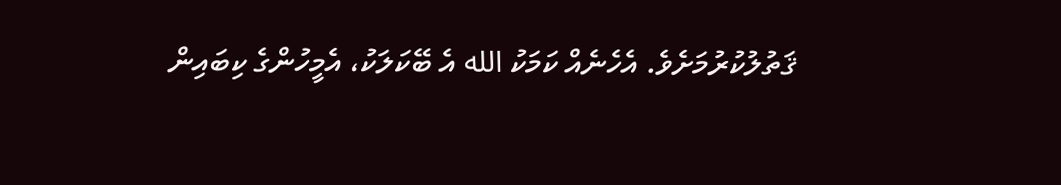ޤަތުލުކުރުމަށެވެ. އެހެނެއް ކަމަކު الله އެ ބޭކަލަކު، އެމީހުންގެ ކިބައިން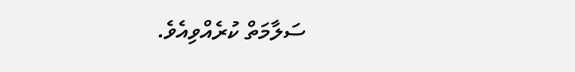ސަލާމަތް ކުރެއްވިއެވެ.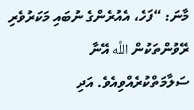މާނަ: “ފަހެ، އެއުރެންގެ ނުބައި މަކަރުވެރި ރޭވުންތަކުން اللَّه އޭނާ ސަލާމަތްކުރެއްވިއެވެ. އަދި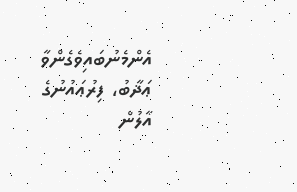އެންމެނުބައިވެގެންވާ ޢަޛާބު، ފިރުޢައުނުގެ އާލުން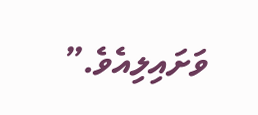ވަށައިލިއެވެ.”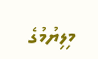މިލިޔުމުގެ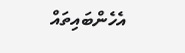އެހެންބައިތައް